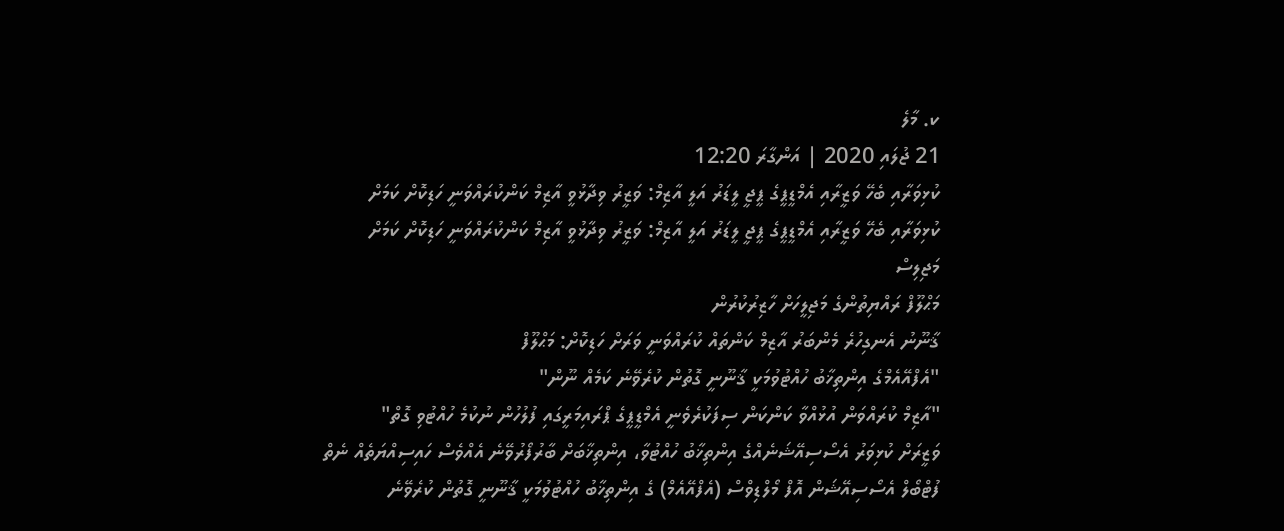ކ. މާލެ
21 ޖުލައި 2020 | އަންގާރަ 12:20
ކުޅިވަރާއި ބެހޭ ވަޒީރާއި އެމްޑީޕީގެ ޕީޖީ ލީޑަރު އަލީ އާޒިމް: ވަޒީރު ވިދާޅުވީ އާޒިމް ކަންކުރައްވަނީ ހަޑިކޮށް ކަމަށް
ކުޅިވަރާއި ބެހޭ ވަޒީރާއި އެމްޑީޕީގެ ޕީޖީ ލީޑަރު އަލީ އާޒިމް: ވަޒީރު ވިދާޅުވީ އާޒިމް ކަންކުރައްވަނީ ހަޑިކޮށް ކަމަށް
މަޖިލިސް
މަޙްލޫފް ރައްޔިތުންގެ މަޖިލީހަށް ހާޒިރުކުރުން
ޤާނޫނު އެނގިހުރެ މެންބަރު އާޒިމް ކަންތައް ކުރައްވަނީ ވަރަށް ހަޑިކޮށް: މަޙްލޫފް
"އެފްއޭއެމްގެ އިންތިޚާބު ހުއްޓުވުމަކީ ޤާނޫނީ ގޮތުން ކުރެވޭނެ ކަމެއް ނޫން"
"އާޒިމް ކުރައްވަން އުޅުއްވާ ކަންކަން ސިފަކުރެވެނީ އެމްޑީޕީގެ ޕްރައިމަރީގައި ފުލުހުން ނުކުމެ ހުއްޓުވި ގޮތް"
ވަޒީރަށް ކުޅިވަރު އެސޯސިއޭޝަނެއްގެ އިންތިޚާބު ހުއްޓުވާ، އިންތިޚާބަށް ބާރުފޯރުވޭނެ އެއްވެސް ހައިސިއްޔަތެއް ނެތް
ފުޓްބޯލް އެސޯސިއޭޝަން އޮފް މޯލްޑިވްސް (އެފްއޭއެމް) ގެ އިންތިޚާބު ހުއްޓުވުމަކީ ޤާނޫނީ ގޮތުން ކުރެވޭނެ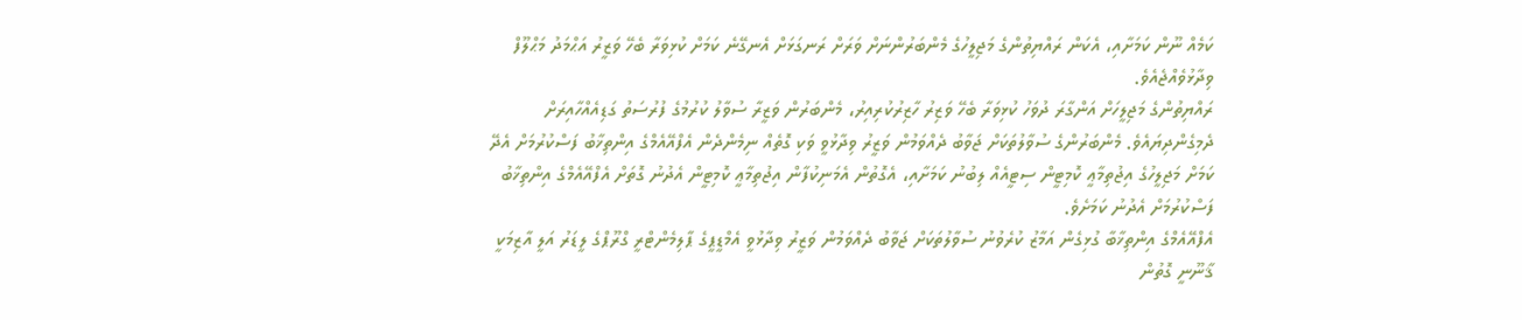ކަމެއް ނޫން ކަމަށާއި، އެކަން ރައްޔިތުންގެ މަޖިލީހުގެ މެންބަރުންނަށް ވަރަށް ރަނގަޅަށް އެނގޭނެ ކަމަށް ކުޅިވަރާ ބެހޭ ވަޒީރު އަޙްމަދު މަޙްލޫފް ވިދާޅުވެއްޖެއެވެ.
ރައްޔިތުންގެ މަޖިލީހަށް އަންގާރަ ދުވަހު ކުޅިވަރާ ބެހޭ ވަޒިރު ހާޒިރުކުރިއިރު، މެންބަރުން ވަޒީރާ ސުވާލު ކުރުމުގެ ފުރުސަތު ގަޑިއެއްހާއިރަށް ދެމިގެންދިޔައެވެ. މެންބަރުންގެ ސުވާލުތަކަށް ޖަވާބު ދެއްވަމުން ވަޒީރު ވިދާޅުވީ ވަކި ގޮތެއް ނިމެންދެން އެފްއޭއެމްގެ އިންތިޚާބު ފަސްކުރުމަށް އެދޭ ކަމަށް މަޖިލީހުގެ އިޖުތިމާޢީ ކޮމިޓީން ސިޓީއެއް ލިބުނު ކަމަށާއި، އެގޮތުން އެމަނިކުފާން އިޖުތިމާޢީ ކޮމިޓީން އެދުނު ގޮތަށް އެފްއޭއެމްގެ އިންތިޚާބު ފަސްކުރުމަށް އެދުނު ކަމަށެވެ.
އެފްއޭއެމްގެ އިންތިޚާބާ ގުޅިގެން އަމާޒު ކުރެވުނު ސުވާލުތަކަށް ޖަވާބު ދެއްވަމުން ވަޒީރު ވިދާޅުވީ އެމްޑީޕީގެ ޕާލިމެންޓްރީ ގްރޫޕްގެ ލީޑަރު އަލީ އާޒިމަކީ ޤާނޫނީ ގޮތުން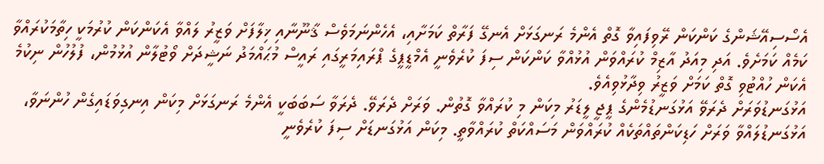އެސޯސިއޭޝަންގެ ކަންކަން ރޭވިފައިވާ ގޮތް އެންމެ ރަނގަޅަށް އެނގޭ ފަރާތް ކަމަށާއި، އެހެންނަމަވެސް ޤާނޫނާއި ޚިލާފަށް ވަޒީރު ލައްވާ އެކަންކަން ކުރުމަކީ ހިތާމަކުރައްވާ ކަމެއް ކަމަށެވެ. އަދި މިއަދު އާޒިމް ކުރައްވަން އުޅުއްވާ ކަންކަން ސިފަ ކުރެވެނީ އެމްޑީޕީގެ ޕްރައިމަރީގައި ރައީސް މުޙައްމަދު ނަޝީދަށް ވޯޓުލާން އުޅުމުން، ފުލުހުން ނިކުމެ އެކަން ހުއްޓުވި ގޮތް ކަމަށް ވަޒީރު ވިދާޅުވިއެވެ.
އަޅުގަނޑުވަރަށް ދެރަވޭ އަޅުގަނޑުމެންގެ ޕީޖީ ލީޑަރު މިކަން މި ކުރައްވާ ގޮތުން. ވަރަށް ދެރަވޭ. ދެރަވާ ސަބަބަކީ އެންމެ ރަނގަޅަށް މިކަން އިނގިވަޑައިގެން ހުންނަވާ، އަޅުގަނޑުލައްވާ ވަރަށް ހަޑިކަންތައްތަކެއް ކުރައްވަން މަސައްކަތް ކުރައްވާތީ. މިކަން އަޅުގަނޑަށް ސިފަ ކުރެވެނީ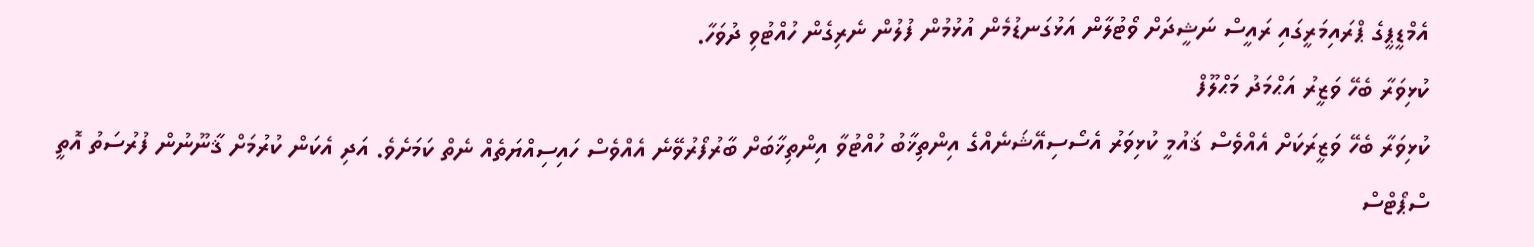އެމްޑީޕީގެ ޕްރައިމަރީގައި ރައީސް ނަޝީދަށް ވޯޓުލާން އަޅުގަނޑުމެން އުޅުމުން ފުލުން ނެރިގެން ހުއްޓުވި ދުވަހާ.
ކުޅިވަރާ ބެހޭ ވަޒީރު އަޙްމަދު މަޙްލޫފް
ކުޅިވަރާ ބެހޭ ވަޒީރަކަށް އެއްވެސް ޤައުމީ ކުޅިވަރު އެސޯސިއޭޝަނެއްގެ އިންތިޚާބު ހުއްޓުވާ އިންތިޚާބަށް ބާރުފޯރުވޭނެ އެއްވެސް ހައިސިއްޔަތެއް ނެތް ކަމަށެވެ. އަދި އެކަން ކުރުމަށް ޤާނޫނުން ފުރުސަތު އޮތީ ސްޕޯޓްސް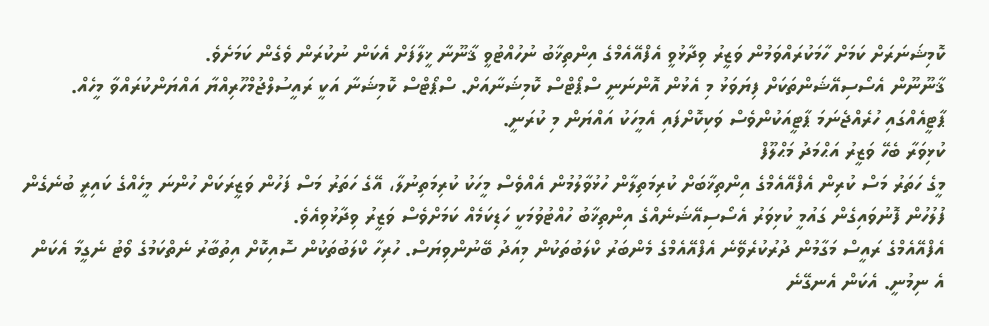ކޮމިޝަނަރަށް ކަމަށް ހާމަކުރައްވަމުން ވަޒީރު ވިދާޅުވީ އެފްއޭއެމްގެ އިންތިޚާބު ނުހުއްޓުވީ ޤާނޫނާ ޚީލާފަށް އެކަން ނުކުރަން ވެގެން ކަމަށެވެ.
ޤާނޫނޫން އެސޯސިއޭޝަންތަކަށް ފިޔަވަޅު މި އެޅުން އޮންނަނީ ސްޕޯޓްސް ކޮމިޝަނާއަށް. ސްޕޯޓްސް ކޮމިޝަނާ އަކީ ރައީސުލްޖުމްހޫރިއްޔާ އައްޔަންކުރައްވާ މީހެއް. ޕާޓީއެއްގައި ހުރެއްޖެނަމަ ޕާޓީއަކުންވެސް ވަކިކޮށްފައި އެމީހަކު އައްޔަން މި ކުރަނީ.
ކުޅިވަރާ ބެހޭ ވަޒީރު އަޙްމަދު މަޙްލޫފް
މީގެ ހަތަރު މަސް ކުރިން އެފްއޭއެމްގެ އިންތިޚާބަށް ކުރިމަތިލާން ހުޅުވާލުމުން އެއްވެސް މީހަކު ކުރިމަތިނުލާ، އޭގެ ހަތަރު މަސް ފަހުން ވަޒީރަކަށް ހުންނަ މީހެއްގެ ކައިރީ ބުނެގެން ފުލުހުން ފޮނުވައިގެން ގައުމީ ކުޅިވަރު އެސޯސިއޭޝަނެއްގެ އިންތިޚާބު ހުއްޓުވުމަކީ ހަޑިކަމެއް ކަމަށްވެސް ވަޒީރު ވިދާޅުވިއެވެ.
އެފްއޭއެމްގެ ރައީސް މަގާމުން ދުރުކުރެވޭނެ އެފްއޭއެމްގެ މެންބަރު ކްލަބުތަކުން މިއަދު ބޭނުންވިޔަސް. ހުރިހާ ކްލަބުތަކުން ސޮއިކޮށް އިތުބާރު ނެތްކަމުގެ ވޯޓު ނެގީމާ އެކަން އެ ނިމުނީ. އެކަން އެނގޭނެ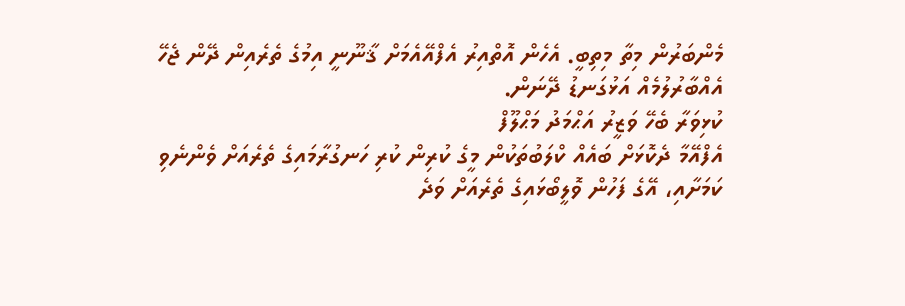މެންބަރުން މިތާ މިތިބީ. އެހެން އޮތްއިރު އެފްއޭއެމަށް ޤާނޫނީ އިމުގެ ތެރެއިން ދޭން ޖެހޭ އެއްބާރުލުމެއް އަޅުގަނޑު ދޭނަން.
ކުޅިވަރާ ބެހޭ ވަޒީރު އަޙްމަދު މަޙްލޫފް
އެފްއޭމާ ދެކޮޅަށް ބައެއް ކްލަބުތަކުން މީގެ ކުރިން ކުރި ހަނގުރާމައިގެ ތެރެއަށް ވެންނެވި ކަމަށާއި، އޭގެ ފަހުން ވޮލީބޯޅައިގެ ތެރެއަށް ވަދެ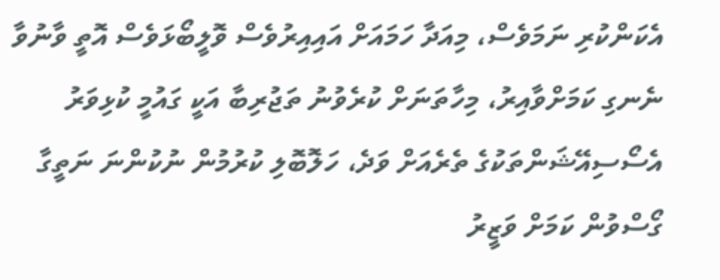އެކަންކުރި ނަމަވެސް، މިއަދާ ހަމައަށް އައިއިރުވެސް ވޮލީބޯޅަވެސް އޮތީ ވާނުވާ ނެނގި ކަމަށްވާއިރު، މިހާތަނަށް ކުރެވުނު ތަޖުރިބާ އަކީ ގައުމީ ކުޅިވަރު އެސޯސިއޭޝަންތަކުގެ ތެރެއަށް ވަދެ، ހަލޮބޮލި ކުރުމުން ނުކުންނަ ނަތީގާ ގޯސްވުން ކަމަށް ވަޒީރު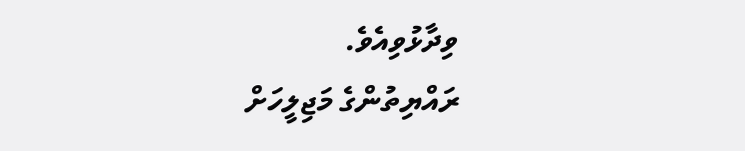ވިދާޅުވިއެވެ.
ރައްޔިތުންގެ މަޖިލީހަށް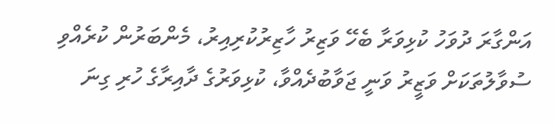އަންގާރަ ދުވަހު ކުޅިވަރާ ބެހޭ ވަޒިރު ހާޒިރުކުރިއިރު، މެންބަރުން ކުރެއްވި ސުވާލުތަކަށް ވަޒީރު ވަނީ ޖަވާބުދެއްވާ، ކުޅިވަރުގެ ދާއިރާގެ ހުރި ގިނަ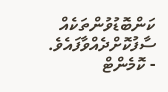ކަންބޮޑުވުންތަކެއް ސާފުކޮށްދެއްވާފައެވެ.
- ކޮމެންޓް